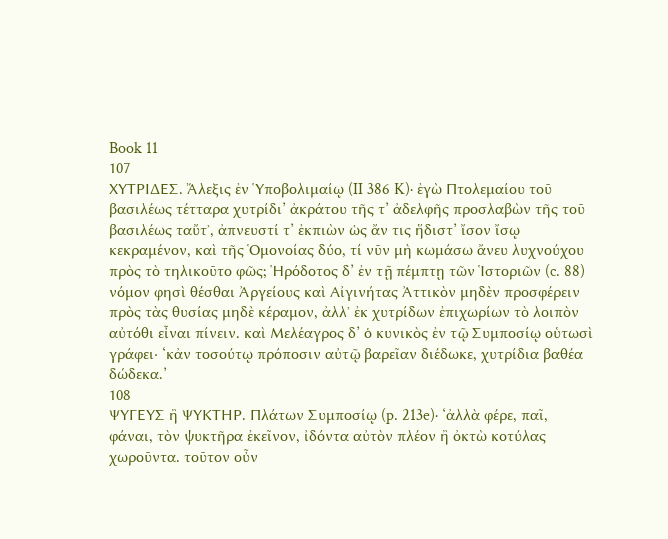Book 11
107
ΧΥΤΡΙΔΕΣ. Ἄλεξις ἐν Ὑποβολιμαίῳ (II 386 K)· ἐγὼ Πτολεμαίου τοῦ βασιλέως τέτταρα χυτρίδι’ ἀκράτου τῆς τ’ ἀδελφῆς προσλαβὼν τῆς τοῦ βασιλέως ταὔτ᾽, ἀπνευστί τ’ ἐκπιὼν ὡς ἄν τις ἥδιστ’ ἴσον ἴσῳ κεκραμένον, καὶ τῆς Ὁμονοίας δύο, τί νῦν μὴ κωμάσω ἄνευ λυχνούχου πρὸς τὸ τηλικοῦτο φῶς; Ἡρόδοτος δ’ ἐν τῇ πέμπτῃ τῶν Ἱστοριῶν (c. 88) νόμον φησὶ θέσθαι Ἀργείους καὶ Αἰγινήτας Ἀττικὸν μηδὲν προσφέρειν πρὸς τὰς θυσίας μηδὲ κέραμον, ἀλλ᾽ ἐκ χυτρίδων ἐπιχωρίων τὸ λοιπὸν αὐτόθι εἶναι πίνειν. καὶ Μελέαγρος δ’ ὁ κυνικὸς ἐν τῷ Συμποσίῳ οὑτωσὶ γράφει· ‘κἀν τοσούτῳ πρόποσιν αὐτῷ βαρεῖαν διέδωκε, χυτρίδια βαθέα δώδεκα.’
108
ΨΥΓΕΥΣ ἢ ΨΥΚΤΗΡ. Πλάτων Συμποσίῳ (p. 213e)· ‘ἀλλὰ φέρε, παῖ, φάναι, τὸν ψυκτῆρα ἐκεῖνον, ἰδόντα αὐτὸν πλέον ἢ ὀκτὼ κοτύλας χωροῦντα. τοῦτον οὖν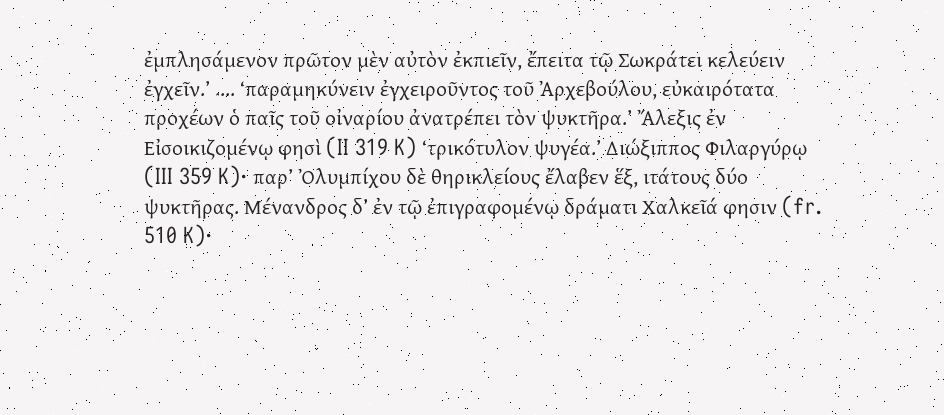ἐμπλησάμενον πρῶτον μὲν αὐτὸν ἐκπιεῖν, ἔπειτα τῷ Σωκράτει κελεύειν ἐγχεῖν.’ .... ‘παραμηκύνειν ἐγχειροῦντος τοῦ Ἀρχεβούλου, εὐκαιρότατα προχέων ὁ παῖς τοῦ οἰναρίου ἀνατρέπει τὸν ψυκτῆρα.’ Ἄλεξις ἐν Εἰσοικιζομένῳ φησὶ (II 319 K) ‘τρικότυλον ψυγέα.’ Διώξιππος Φιλαργύρῳ (III 359 K)· παρ’ Ὀλυμπίχου δὲ θηρικλείους ἔλαβεν ἕξ, ιτάτους δύο ψυκτῆρας. Μένανδρος δ’ ἐν τῷ ἐπιγραφομένῳ δράματι Χαλκεῖά φησιν (fr. 510 K)·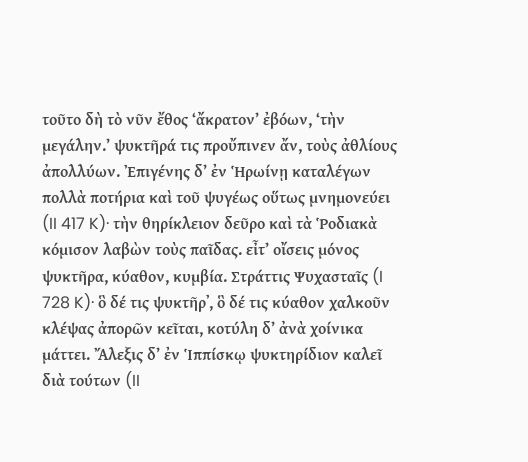τοῦτο δὴ τὸ νῦν ἔθος ‘ἄκρατον’ ἐβόων, ‘τὴν μεγάλην.’ ψυκτῆρά τις προὔπινεν ἄν, τοὺς ἀθλίους ἀπολλύων. Ἐπιγένης δ’ ἐν Ἡρωίνῃ καταλέγων πολλὰ ποτήρια καὶ τοῦ ψυγέως οὕτως μνημονεύει (II 417 K)· τὴν θηρίκλειον δεῦρο καὶ τὰ Ῥοδιακὰ κόμισον λαβὼν τοὺς παῖδας. εἶτ’ οἴσεις μόνος ψυκτῆρα, κύαθον, κυμβία. Στράττις Ψυχασταῖς (I 728 K)· ὃ δέ τις ψυκτῆρ᾽, ὃ δέ τις κύαθον χαλκοῦν κλέψας ἀπορῶν κεῖται, κοτύλη δ’ ἀνὰ χοίνικα μάττει. Ἄλεξις δ’ ἐν Ἱππίσκῳ ψυκτηρίδιον καλεῖ διὰ τούτων (II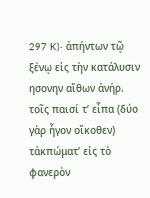297 K)· ἀπήντων τῷ ξένῳ εἰς τὴν κατάλυσιν ησονην αἴθων ἀνήρ. τοῖς παισί τ’ εἶπα (δύο γὰρ ἦγον οἴκοθεν) τἀκπώματ’ εἰς τὸ φανερὸν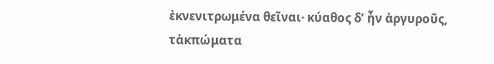ἐκνενιτρωμένα θεῖναι· κύαθος δ’ ἦν ἀργυροῦς, τἀκπώματα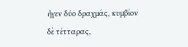ἦγεν δύο δραχμάς, κυμβίον δὲ τέτταρας,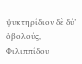ψυκτηρίδιον δὲ δύ’ ὀβολούς, Φιλιππίδου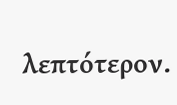λεπτότερον.